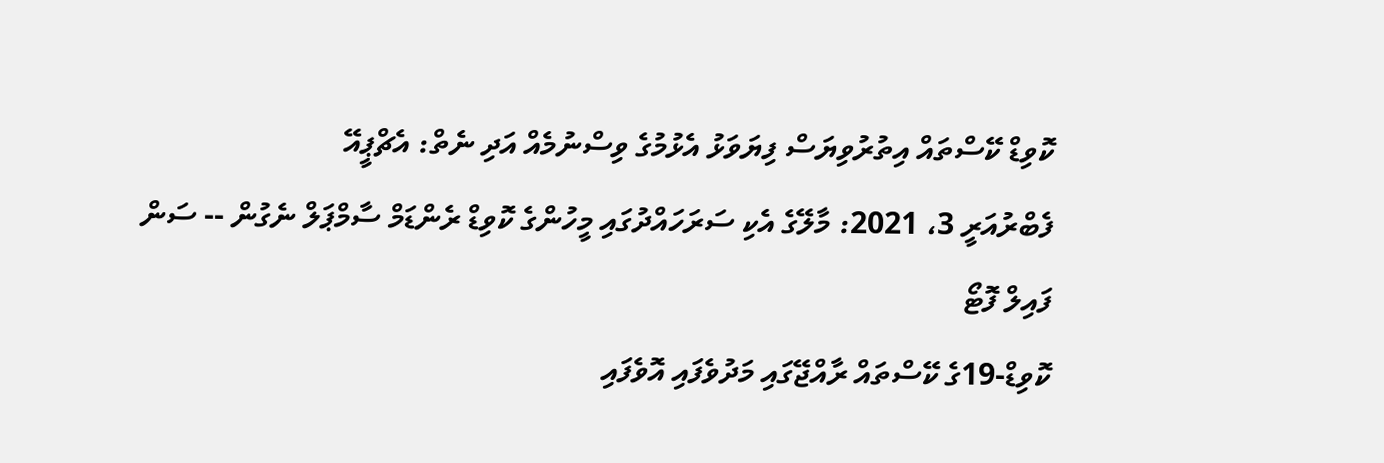ކޮވިޑް ކޭސްތައް އިތުރުވިޔަސް ފިޔަވަޅު އެޅުމުގެ ވިސްނުމެއް އަދި ނެތް: އެޗްޕީއޭ
ފެބްރުއަރީ 3، 2021: މާލޭގެ އެކި ސަރަހައްދުގައި މީހުންގެ ކޮވިޑް ރެންޑަމް ސާމްޕަލް ނެގުން -- ސަން ފައިލް ފޮޓޯ
ކޮވިޑް-19ގެ ކޭސްތައް ރާއްޖޭގައި މަދުވެފައި އޮވެފައި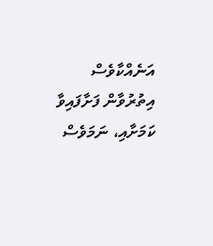އަނެއްކާވެސް އިތުރުވާން ފަށާފައިވާ ކަމަށާއި، ނަމަވެސް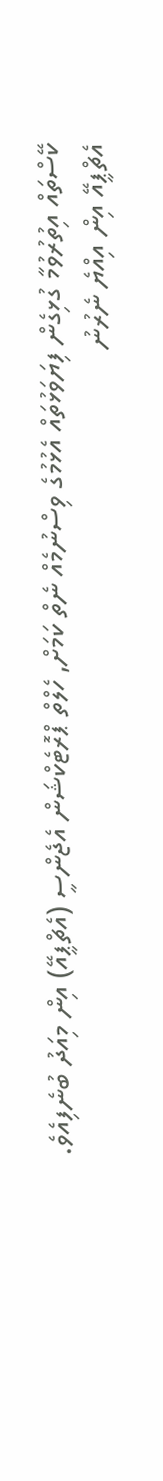ކޭސްތައް އިތުރުވުމާ ގުޅިގެން ފިޔަވަޅުތައް އެޅުމުގެ ވިސްނުމެއް ނެތް ކަމަށް, ހެލްތް ޕްރޮޓެކްޝަން އެޖެންސީ (އެޗްޕީއޭ) އިން މިއަދު ބުނެފިއެވެ.
އެޗްޕީއޭ އިން އިއްޔެ ނެރުނު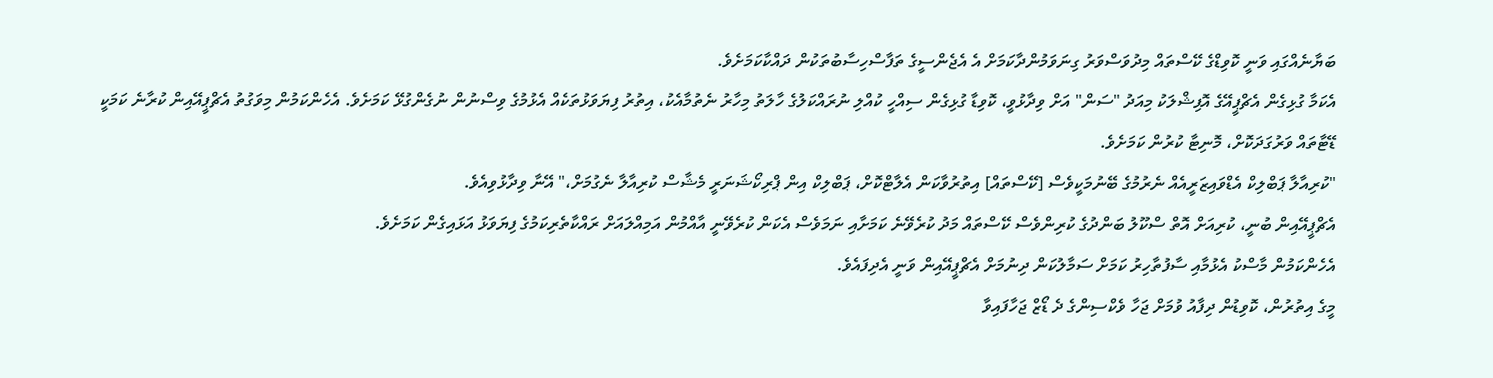ބަޔާނެއްގައި ވަނީ ކޮވިޑްގެ ކޭސްތައް މިދުވަސްވަރު ގިނަވަމުންދާކަމަށް އެ އެޖެންސީގެ ތަފާސްހިސާބުތަކުން ދައްކާކަމަށެވެ.
އެކަމާ ގުޅިގެން އެޗްޕީއޭގެ އޮފިޝްލަކު މިއަދު "ސަން" އަށް ވިދާޅުވީ، ކޮވިޑާ ގުޅިގެން ސިއްހީ ކުއްލި ނުރައްކަލުގެ ހާލަތު މިހާރު ނެތުމާއެކު، އިތުރު ފިޔަވަޅުތަކެއް އެޅުމުގެ ވިސްނުން ނުގެންގުޅޭ ކަމަށެވެ. އެހެންކަމުން މިވަގުތު އެޗްޕީއޭއިން ކުރާނެ ކަމަކީ ޑޭޓާތައް ވަރުގަދަކޮށް، މޮނިޓާ ކުރުން ކަމަށެވެ.
"ކުރިއާލާ ޕަބްލިކް އެޑްވައިޒަރީއެއް ނެރުމުގެ ބޭނުމަކީވެސް [ކޭސްތައް] އިތުރުވާކަން އެލާޓްކޮށް، ޕަބްލިކް އިން ޕްރިކޯޝަނަރީ މެޝާސް ކުރިއާލާ ނެގުމަށް،" އޭނާ ވިދާޅުވިއެވެ.
އެޗްޕީއޭއިން ބުނީ، ކުރިއަށް އޮތް ސްކޫލު ބަންދުގެ ކުރިންވެސް ކޭސްތައް މަދު ކުރެވޭނެ ކަމަށާއި ނަމަވެސް އެކަން ކުރެވޭނީ އާއްމުން އަމިއްލައަށް ރައްކާތެރިކަމުގެ ފިޔަވަޅު އަޅައިގެން ކަމަށެވެ.
އެހެންކަމުން މާސްކު އެޅުމާއި ސާފުތާހިރު ކަމަށް ސަމާލުކަން ދިނުމަށް އެޗްޕީއޭއިން ވަނީ އެދިފައެވެ.
މީގެ އިތުރުން، ކޮވިޑުން ދިފާއު ވުމަށް ޖަހާ ވެކްސިންގެ ދެ ޑޯޒް ޖަހާފައިވާ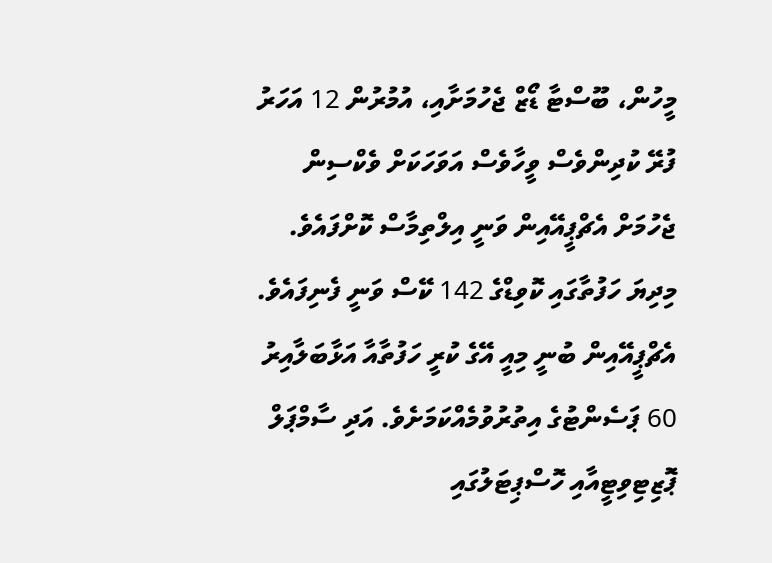މީހުން، ބޫސްޓާ ޑޯޒް ޖެހުމަށާއި، އުމުރުން 12 އަހަރު ފުރޭ ކުދިންވެސް ވީހާވެސް އަވަހަކަށް ވެކްސިން ޖެހުމަށް އެޗްޕީއޭއިން ވަނީ އިލްތިމާސް ކޮށްފައެވެ.
މިދިޔަ ހަފުތާގައި ކޮވިޑްގެ 142 ކޭސް ވަނީ ފެނިފައެވެ. އެޗްޕީއޭއިން ބުނީ މިއީ އޭގެ ކުރީ ހަފުތާއާ އަޅާބަލާއިރު 60 ޕަސެންޓުގެ އިތުރުވުމެއްކަމަށެވެ. އަދި ސާމްޕަލް ޕޮޒިޓިވިޓީއާއި ހޮސްޕިޓަލުގައި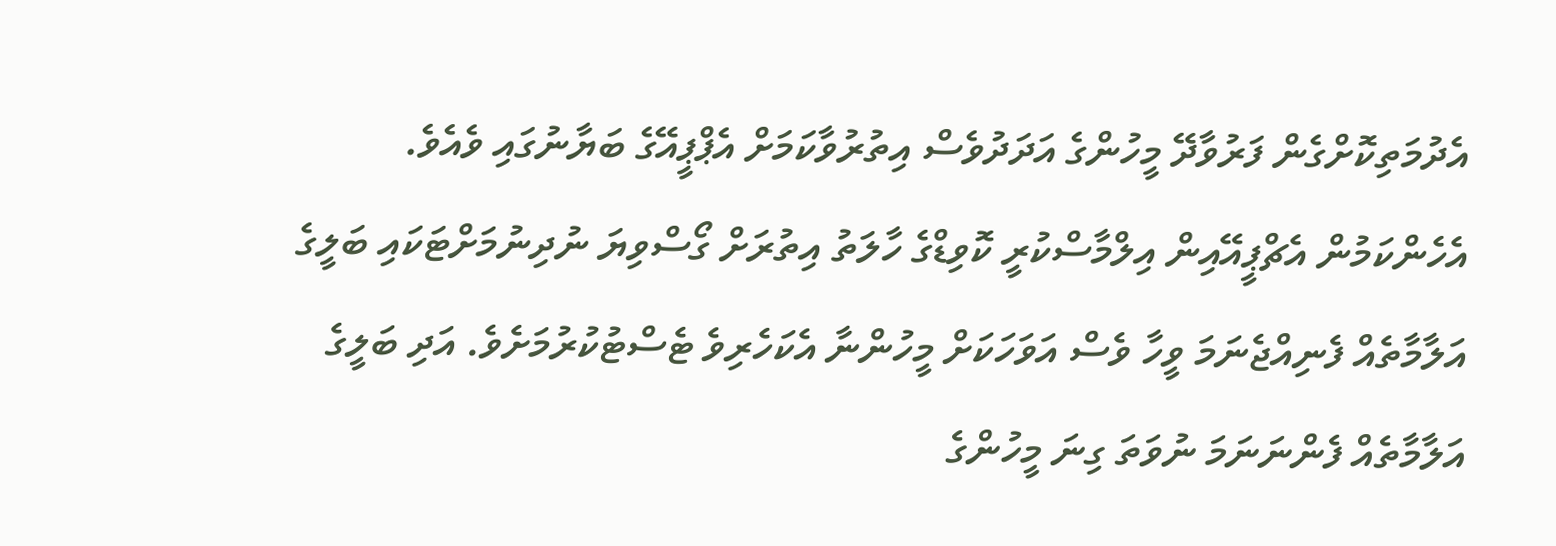އެދުމަތިކޮށްގެން ފަރުވާދޭ މީހުންގެ އަދަދުވެސް އިތުރުވާކަމަށް އެޕްޕީއޭގެ ބަޔާނުގައި ވެއެވެ.
އެހެންކަމުން އެޗްޕީއޭއިން އިލްމާސްކުރީ ކޮވިޑްގެ ހާލަތު އިތުރަށް ގޯސްވިޔަ ނުދިނުމަށްޓަކައި ބަލީގެ އަލާމާތެއް ފެނިއްޖެނަމަ ވީހާ ވެސް އަވަހަކަށް މީހުންނާ އެކަހެރިވެ ޓެސްޓުކުރުމަށެވެ. އަދި ބަލީގެ އަލާމާތެއް ފެންނަނަމަ ނުވަތަ ގިނަ މީހުންގެ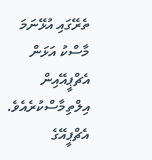ތެރޭގައި އުޅޭނަމަ މާސްކު އަޅަން އެޗްޕީއޭއިން އިލްތިމާސްކުރެއެވެ.
އެޗްޕީއޭގެ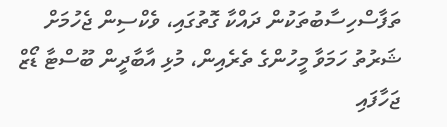ތަފާސްހިސާބުތަކުން ދައްކާ ގޮތުގައި، ވެކްސިން ޖެހުމަށް ޝަރުތު ހަމަވާ މީހުންގެ ތެރެއިން، މުޅި އާބާދީން ބޫސްޓާ ޑޯޒް ޖަހާފައި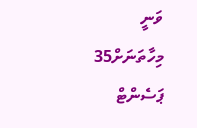ވަނީ މިހާތަނަށް35 ޕަސެންޓް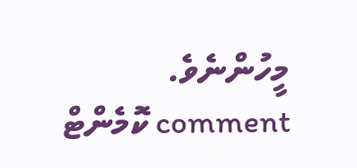މީހުންނެވެ.
comment ކޮމެންޓް